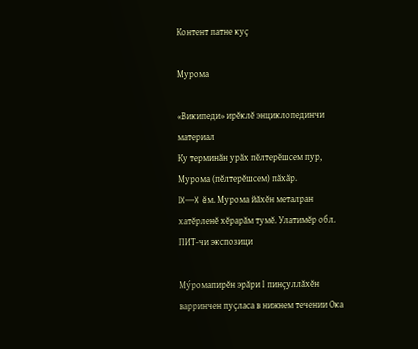Контент патне куҫ

Мурома

«Википеди» ирĕклĕ энциклопединчи материал
Ку терминӑн урӑх пӗлтерӗшсем пур, Мурома (пĕлтерĕшсем) пӑхӑр.
IX—X ĕм. Мурома йăхĕн металран хатĕрленĕ хĕрарăм тумĕ. Улатимĕр обл. ПИТ-чи экспозици

Му́ромапирĕн эрăри I пинçуллăхĕн варринчен пуçласа в нижнем течении Ока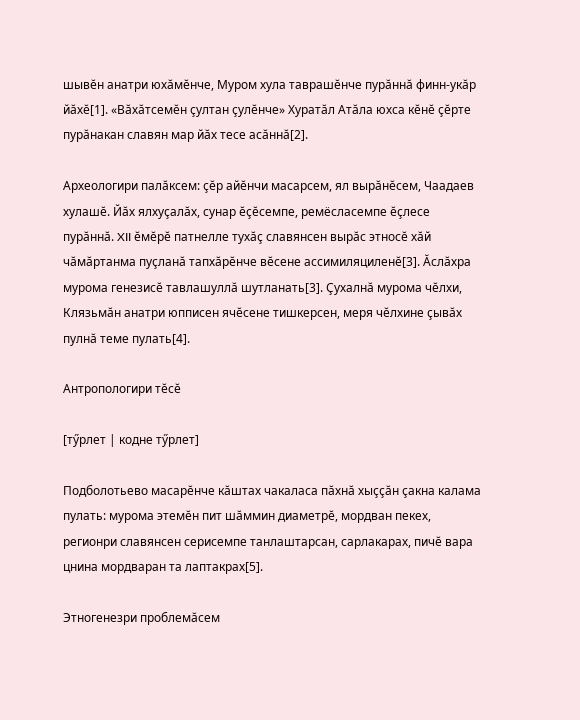шывĕн анатри юхăмĕнче, Муром хула таврашĕнче пурăннă финн-укăр йăхĕ[1]. «Вăхăтсемĕн çултан çулĕнче» Хуратăл Атăла юхса кĕнĕ çĕрте пурăнакан славян мар йăх тесе асăннă[2].

Археологири палăксем: çĕр айĕнчи масарсем, ял вырăнĕсем, Чаадаев хулашĕ. Йăх ялхуçалăх, сунар ĕçĕсемпе, ремёсласемпе ĕçлесе пурăннă. XII ĕмĕрĕ патнелле тухăç славянсен вырăс этносĕ хăй чăмăртанма пуçланă тапхăрĕнче вĕсене ассимиляциленĕ[3]. Ăслăхра мурома генезисĕ тавлашуллă шутланать[3]. Çухалнă мурома чĕлхи, Клязьмăн анатри юпписен ячĕсене тишкерсен, меря чĕлхине çывăх пулнă теме пулать[4].

Антропологири тĕсĕ

[тӳрлет | кодне тӳрлет]

Подболотьево масарĕнче кăштах чакаласа пăхнă хыççăн çакна калама пулать: мурома этемĕн пит шăммин диаметрĕ, мордван пекех, регионри славянсен серисемпе танлаштарсан, сарлакарах, пичĕ вара цнина мордваран та лаптакрах[5].

Этногенезри проблемăсем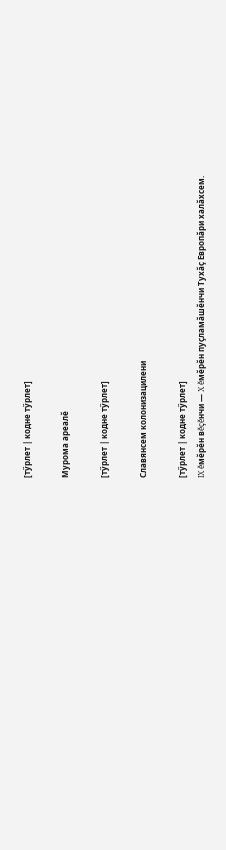[тӳрлет | кодне тӳрлет]

Мурома ареалĕ

[тӳрлет | кодне тӳрлет]

Славянсем колонизацилени

[тӳрлет | кодне тӳрлет]
IX ĕмĕрĕн вĕçĕнчи — X ĕмĕрĕн пуçламăшĕнчи Тухăç Европăри халăхсем.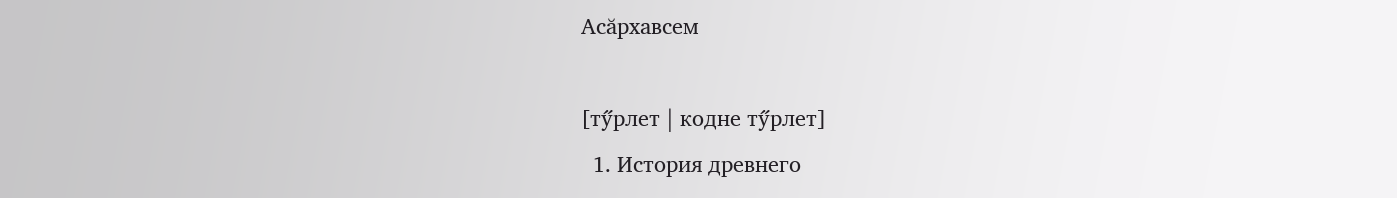Асăрхавсем

[тӳрлет | кодне тӳрлет]
  1. История древнего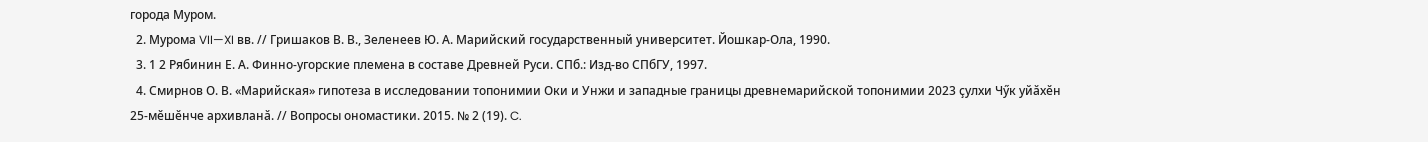города Муром.
  2. Мурома VII—XI вв. // Гришаков В. В., Зеленеев Ю. А. Марийский государственный университет. Йошкар-Ола, 1990.
  3. 1 2 Рябинин Е. А. Финно-угорские племена в составе Древней Руси. СПб.: Изд-во СПбГУ, 1997.
  4. Смирнов О. В. «Марийская» гипотеза в исследовании топонимии Оки и Унжи и западные границы древнемарийской топонимии 2023 ҫулхи Чӳк уйӑхӗн 25-мӗшӗнче архивланӑ. // Вопросы ономастики. 2015. № 2 (19). C.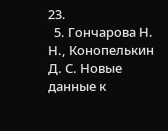23.
  5. Гончарова Н. Н., Конопелькин Д. С. Новые данные к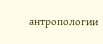антропологии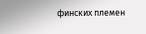финских племен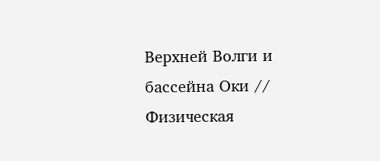Верхней Волги и бассейна Оки // Физическая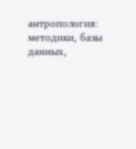антропология: методики, базы данных,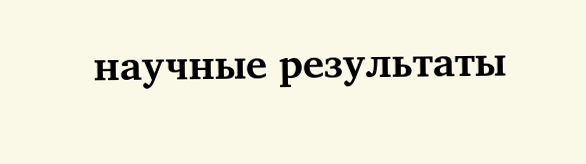научные результаты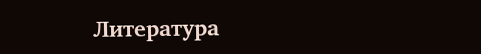Литература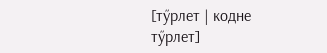[тӳрлет | кодне тӳрлет]